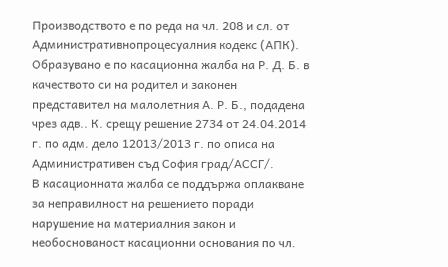Производството е по реда на чл. 208 и сл. от Административнопроцесуалния кодекс (АПК).
Образувано е по касационна жалба на Р. Д. Б. в качеството си на родител и законен представител на малолетния А. Р. Б., подадена чрез адв.. К. срещу решение 2734 от 24.04.2014 г. по адм. дело 12013/2013 г. по описа на Административен съд София град/АССГ/.
В касационната жалба се поддържа оплакване за неправилност на решението поради нарушение на материалния закон и необоснованост касационни основания по чл.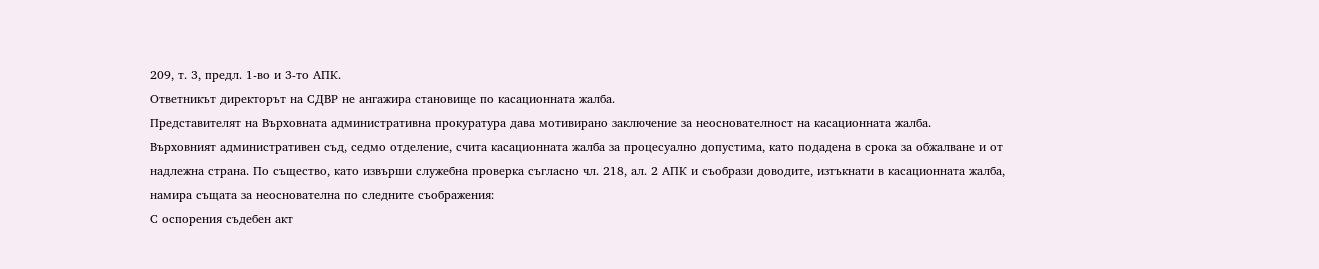209, т. 3, предл. 1-во и 3-то АПК.
Ответникът директорът на СДВР не ангажира становище по касационната жалба.
Представителят на Върховната административна прокуратура дава мотивирано заключение за неоснователност на касационната жалба.
Върховният административен съд, седмо отделение, счита касационната жалба за процесуално допустима, като подадена в срока за обжалване и от надлежна страна. По същество, като извърши служебна проверка съгласно чл. 218, ал. 2 АПК и съобрази доводите, изтъкнати в касационната жалба, намира същата за неоснователна по следните съображения:
С оспорения съдебен акт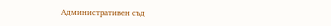Административен съд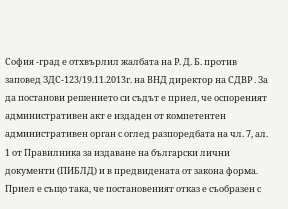София -град е отхвърлил жалбата на Р. Д. Б. против заповед ЗДС-123/19.11.2013г. на ВНД директор на СДВР . За да постанови решението си съдът е приел, че оспореният административен акт е издаден от компетентен административен орган с оглед разпоредбата на чл. 7, ал. 1 от Правилника за издаване на български лични документи (ПИБЛД) и в предвидената от закона форма. Приел е също така, че постановеният отказ е съобразен с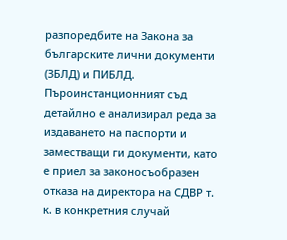разпоредбите на Закона за българските лични документи (ЗБЛД) и ПИБЛД. Пъроинстанционният съд детайлно е анализирал реда за издаването на паспорти и заместващи ги документи, като е приел за законосъобразен отказа на директора на СДВР т. к. в конкретния случай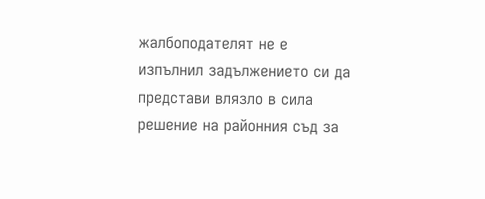жалбоподателят не е изпълнил задължението си да представи влязло в сила решение на районния съд за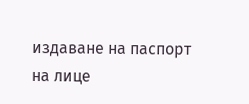издаване на паспорт на лице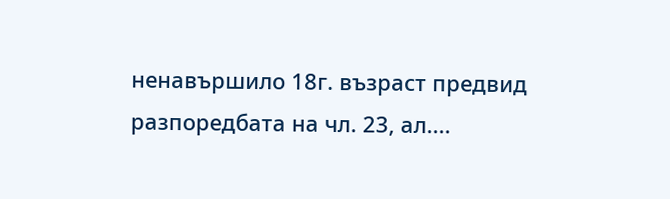ненавършило 18г. възраст предвид разпоредбата на чл. 23, ал....